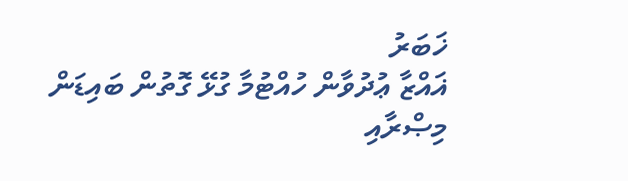ޚަބަރު
ޣައްޒާ ޢުދުވާން ހުއްޓުމާ ގުޅޭ ގޮތުން ބައިޑަން މިޞްރާއި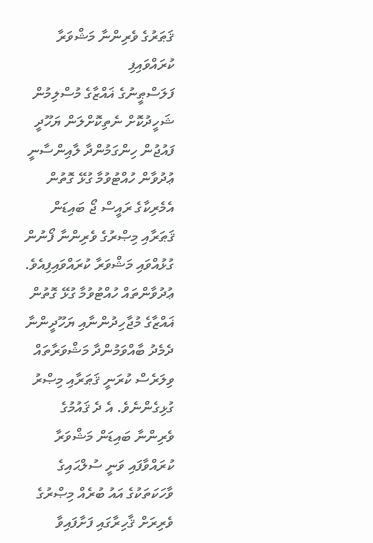ޤަޠަރުގެ ވެރިންނާ މަޝްވަރާ ކުރައްވައިފި
ފަލަސްޠީނުގެ ޣައްޒާގެ މުސްލިމުން ޝަހީދުކޮށް ނެތިކޮށްލަން ޔަހޫދީ ފައުޖުން ހިންގަމުންދާ ލާއިންސާނީ ޢުދުވާން ހުއްޓުވުމާ ގުޅޭ ގޮތުން އެމެރިކާގެ ރައީސް ޖޯ ބައިޑަން ޤަޠަރާއި މިޞްރުގެ ވެރިންނާ ފޯނުން ގުޅުއްވައި މަޝްވަރާ ކުރައްވައިފިއެވެ. ޢުދުވާންތައް ހުއްޓުވުމާ ގުޅޭ ގޮތުން ޣައްޒާގެ މުޖާހިދުންނާއި ޔަހޫދީންނާ ދެމެދު ބާއްވަމުންދާ މަޝްވަރާތައް ވިލަރެސް ކުރަނީ ޤަޠަރާއި މިޞްރު ގުޅިގެންނެވެ. އެ ދެ ޤައުމުގެ ވެރިންނާ ބައިޑަން މަޝްވަރާ ކުރައްވާފައި ވަނީ ސުލްޙައިގެ ވާހަކަތަކުގެ އައު ބުރެއް މިޞްރުގެ ވެރިރަށް ޤާހިރާގައި ފަށާފައިވާ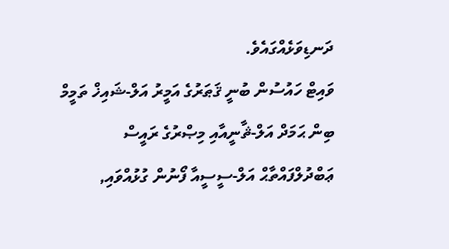ދަނޑިވަޅެއްގައެވެ.
ވައިޓް ހައުސުން ބުނީ ޤަޠަރުގެ އަމީރު އަލް-ޝައިޚް ތަމީމް ބިން ޙަމަދް އަލް-ޘާނީއާއި މިޞްރުގެ ރައީސް ޢަބްދުލްފައްތާޙް އަލް-ސީސީއާ ފޯނުން ގުޅުއްވައި,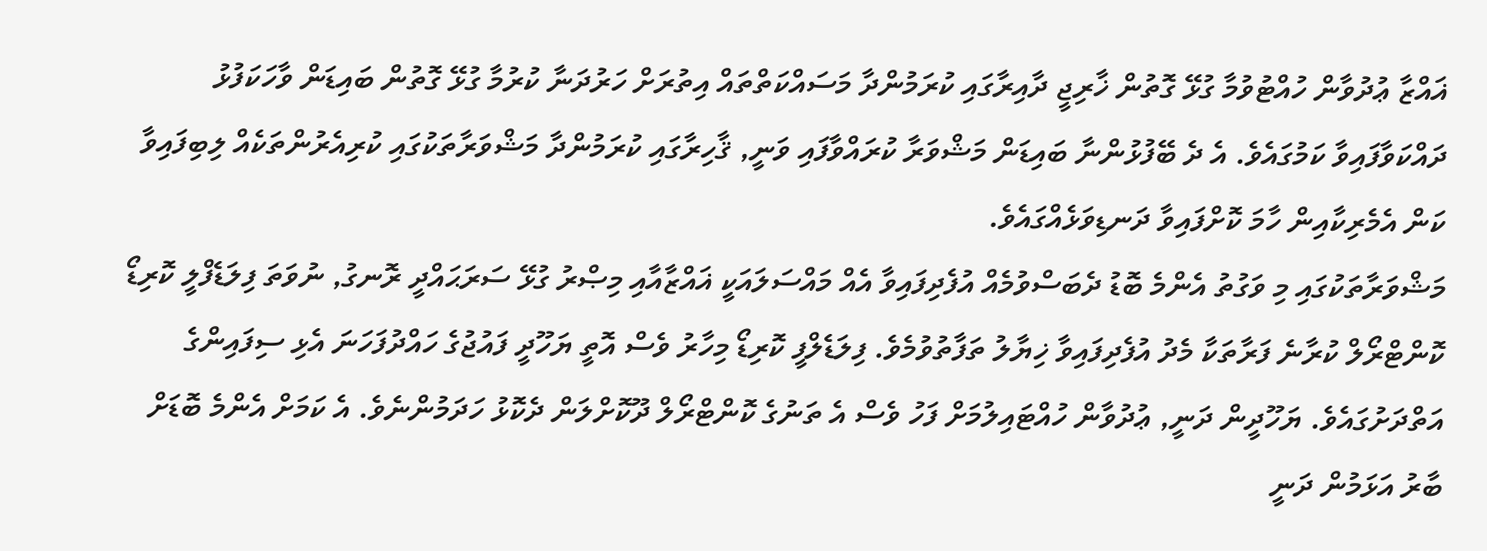ޣައްޒާ ޢުދުވާން ހުއްޓުވުމާ ގުޅޭ ގޮތުން ޚާރިޖީ ދާއިރާގައި ކުރަމުންދާ މަސައްކަތްތައް އިތުރަށް ހަރުދަނާ ކުރުމާ ގުޅޭ ގޮތުން ބައިޑަން ވާހަކަފުޅު ދައްކަވާފައިވާ ކަމުގައެވެ. އެ ދެ ބޭފުޅުންނާ ބައިޑަން މަޝްވަރާ ކުރައްވާފައި ވަނީ, ޤާހިރާގައި ކުރަމުންދާ މަޝްވަރާތަކުގައި ކުރިއެރުންތަކެއް ލިބިފައިވާ ކަން އެމެރިކާއިން ހާމަ ކޮށްފައިވާ ދަނޑިވަޅެއްގައެވެ.
މަޝްވަރާތަކުގައި މި ވަގުތު އެންމެ ބޮޑު ދެބަސްވުމެއް އުފެދިފައިވާ އެއް މައްސަލައަކީ ޣައްޒާއާއި މިޞްރު ގުޅޭ ސަރަޙައްދީ ރޮނގު, ނުވަތަ ފިލަޑެފްލީ ކޮރިޑޯ ކޮންޓްރޯލް ކުރާނެ ފަރާތަކާ މެދު އުފެދިފައިވާ ޚިޔާލު ތަފާތުވުމެވެ. ފިލަޑެލްފީ ކޮރިޑޯ މިހާރު ވެސް އޮތީ ޔަހޫދީ ފައުޖުގެ ހައްދުފަހަނަ އެޅި ސިފައިންގެ އަތްދަށުގައެވެ. ޔަހޫދީން ދަނީ, ޢުދުވާން ހުއްޓައިލުމަށް ފަހު ވެސް އެ ތަނުގެ ކޮންޓްރޯލް ދޫކޮށްލަން ދެކޮޅު ހަދަމުންނެވެ. އެ ކަމަށް އެންމެ ބޮޑަށް ބާރު އަޅަމުން ދަނީ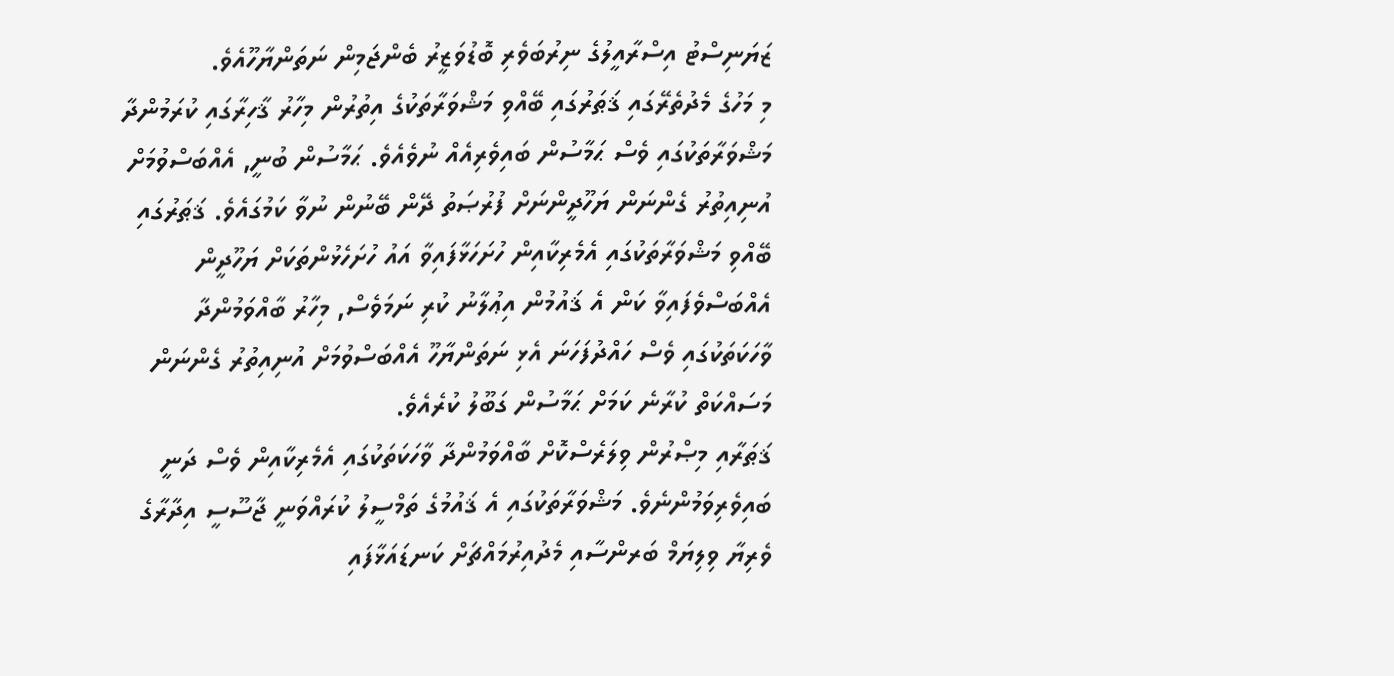ޒަޔަނިސްޓު އިސްރާއީލުގެ ނިރުބަވެރި ބޮޑުވަޒީރު ބެންޖަމިން ނަތަންޔާހޫއެވެ.
މި މަހުގެ މެދުތެރޭގައި ޤަޠަރުގައި ބޭއްވި މަޝްވަރާތަކުގެ އިތުރުން މިހާރު ޤާހިރާގައި ކުރަމުންދާ މަޝްވަރާތަކުގައި ވެސް ޙަމާސުން ބައިވެރިއެއް ނުވެއެވެ. ޙަމާސުން ބުނީ, އެއްބަސްވުމަށް އުނިއިތުރު ގެންނަން ޔަހޫދީންނަށް ފުރުޞަތު ދޭން ބޭނުން ނުވާ ކަމުގައެވެ. ޤަޠަރުގައި ބޭއްވި މަޝްވަރާތަކުގައި އެމެރިކާއިން ހުށަހަޅާފައިވާ އައު ހުށަހެޅުންތަކަށް ޔަހޫދީން އެއްބަސްވެފައިވާ ކަން އެ ޤައުމުން އިޢުލާނު ކުރި ނަމަވެސް, މިހާރު ބާއްވަމުންދާ ވާހަކަތަކުގައި ވެސް ހައްދުފަހަނަ އެޅި ނަތަންޔާހޫ އެއްބަސްވުމަށް އުނިއިތުރު ގެންނަން މަސައްކަތް ކުރާނެ ކަމަށް ޙަމާސުން ގަބޫލު ކުރެއެވެ.
ޤަޠަރާއި މިޞްރުން ވިލަރެސްކޮށް ބާއްވަމުންދާ ވާހަކަތަކުގައި އެމެރިކާއިން ވެސް ދަނީ ބައިވެރިވަމުންނެވެ. މަޝްވަރާތަކުގައި އެ ޤައުމުގެ ތަމްސީލު ކުރައްވަނީ ޖާސޫސީ އިދާރާގެ ވެރިޔާ ވިލިޔަމް ބަރންސާއި މެދުއިރުމައްޗަށް ކަނޑައަޅާފައި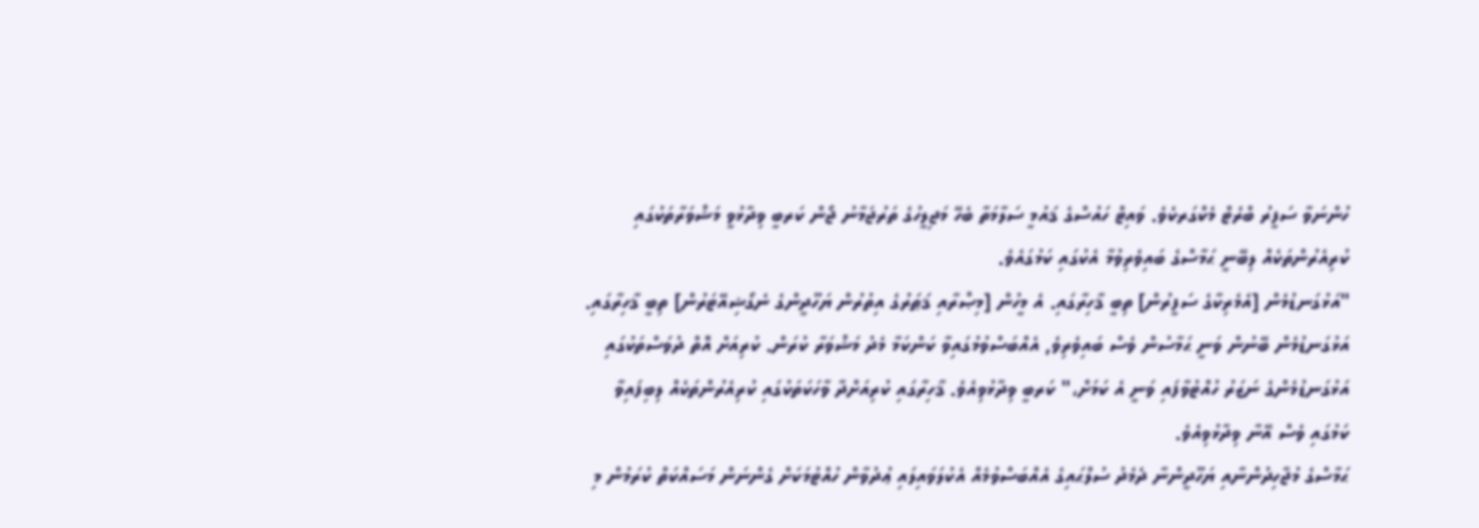ހުންނަވާ ސަފީރު ބްރެޓް މެކްގަރކެވެ. ވައިޓް ހައުސްގެ ޤައުމީ ސަލާމަތާ ބެހޭ މަޖިލީހުގެ ތަރުޖަމާނު ޖޯން ކަރބީ ވިދާޅުވީ މަޝްވަރާތަކުގައި ކުރިއެރުންތަކެއް ލިބޭނީ ޙަމާސްގެ ބައިވެރިވުމާ އެކުގައި ކަމުގައެވެ.
"އަޅުގަނޑުމެން [އެމެރިކާގެ ސަފީރުން] ތިބީ ޤާހިރާގައި. އެ މީހުން [މިޞްރާއި ޤަޠަރުގެ އިތުރުން ޔަހޫދީންގެ ނެގޯޝިއޭޓަރުން] ތިބީ ޤާހިރާގައި. އަޅުގަނޑުމެން ބޭނުން ވަނީ ޙަމާސުން ވެސް ބައިވެރިވެ, އެއްބަސްވުމުގައިވާ ކަންކަމާ މެދު މަޝްވަރާ ކުރަން. ކުރިއަށް އޮތް ދުވަސްތަކުގައި އަޅުގަނޑުމެންގެ ނަޒަރު ހުއްޓުވާފައި ވަނީ އެ ކަމަށް،" ކަރބީ ވިދާޅުވިއެވެ. ޤާހިރާގައި ކުރިއަށްދާ ވާހަކަތަކުގައި ކުރިއެރުންތަކެއް ލިބިފައިވާ ކަމުގައި ވެސް އޭނާ ވިދާޅުވިއެވެ.
ޙަމާސްގެ މުޖާހިދުންނާއި ޔަހޫދީންނާ ދެމެދު ސުލްޙައިގެ އެއްބަސްވުމެއް އެކުލަވައިލައި ޢުދުވާން ހުއްޓުމަކަށް ގެންނަން މަސައްކަތް ކުރަމުން މި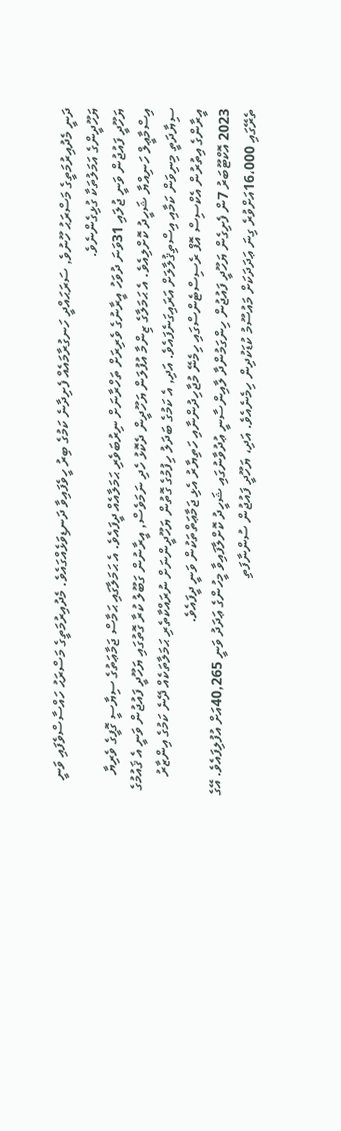ދަނީ މެދުއިރުމަތީގެ މަސްރަޙު ހޫނުވެ, ސަރަޙައްދީ ހަނގުރާމައެއް ފެށިދާނެ ކަމުގެ ބިރު ހީވެފައިވާ ދަނޑިވަޅެއްގައެވެ. މެދުއިރުމަތީގެ މަސްރަޙު ހައްސާސްވެފައި ވަނީ ޔަހޫދީންގެ އަމަލުތަކާ ގުޅިގެންނެވެ.
ޔަހޫދީ ފައުޖުން ވަނީ ޖުލައި 31ވަނަ ދުވަހު އީރާނުގެ ވެރިރަށް ތަހްރާނަށް ނިރުބަވެރި ޙަމަލާއެއް ދީފައެވެ. އެ ޙަމަލާގައި ޙަމާސް ޖަމާޢަތުގެ ސިޔާސީ ގޮފީގެ ވެރިޔާ އިސްމާޢީލް ހަނިއްޔާ ޝަހީދު ކޮށްލިއެވެ. އެ ޙަމަލާގެ ޒިންމާ އުފުލަން ޔަހޫދީން ދެކޮޅު ހެދި ނަމަވެސް, އީރާނުން ގަބޫލު ކުރާ ގޮތުގައި ޔަހޫދީ ފައުޖުން ވަނީ އެ ޤައުމުގެ ސިޔާދަތީ މިނިވަން ކަމާއި އިސްތިޤުލާލަށް އަރައިގަނެފައެވެ. އަދި, އެ ކަމުގެ ބަދަލު ހިފުމުގެ ގޮތުން ޔަހޫދީންނަށް ނުރައްކާތެރި ޙަމަލާތަކެއް ދޭނެ ކަމުގެ އިންޒާރު އީރާންގެ އިތުރުން އެކްސިސް އޮފް ރެސިސްޓެންސްގައި ހިމެނޭ މުޖާހިދުންނާއި ހަތިޔާރު އެޅި ޖަމާޢަތްތަކުން ވަނީ ދީފައެވެ.
2023 އޮކްޓޫބަރު 7ން ފެށިގެން ޔަހޫދީ ފައުޖުން ހިންގަމުންދާ ލާއިންސާނީ ޢުދުވާނުގައި ޝަހީދު ކޮށްލާފައިވާ މީހުންގެ ޢަދަދު ވަނީ 40,265އަށް އުފުލިފައެވެ. އޭގެ ތެރޭގައި 16،000އަށްވުރެ ގިނަ ޢަދަދަކަށް މައުސޫމު ކުޑަކުދިން ހިމެނެއެވެ. އަދި، ޔަހޫދީ ފައުޖުން ސުންނާފަތި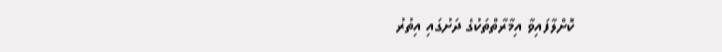ކޮށްލާފައިވާ އިމާރާތްތަކުގެ ދަށުގައި އިތުރު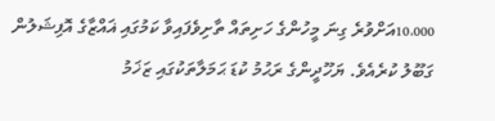10،000އަށްވުރެ ގިނަ މީހުންގެ ހަށިތައް ތާށިވެފައިވާ ކަމުގައި ޣައްޒާގެ އޮފިޝަލުން ގަބޫލު ކުރެއެވެ. ޔަހޫދީންގެ ރަޙުމު ކުޑަ ޙަމަލާތަކުގައި ޒަޚަމު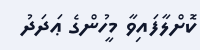ކޮށްލާފައިވާ މީހުންގެ ޢަދަދު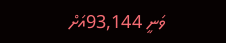ވަނީ 93,144އަށް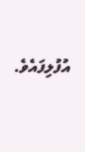އުފުލިފައެވެ.